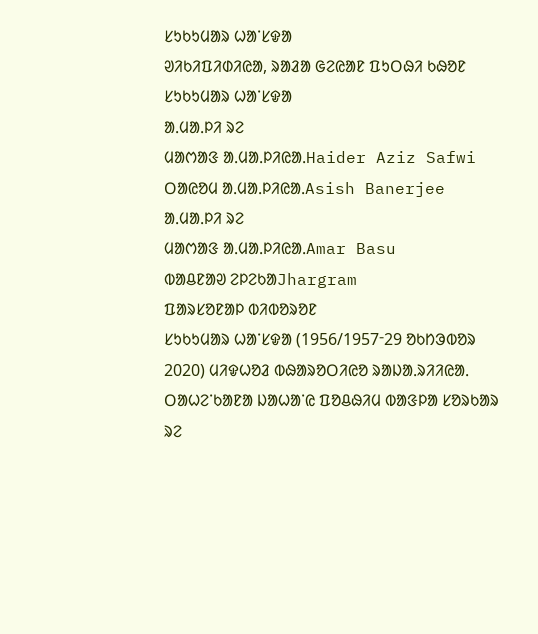ᱥᱩᱠᱩᱢᱟᱨ ᱦᱟᱸᱥᱫᱟ
ᱣᱤᱠᱤᱯᱤᱰᱤᱭᱟ, ᱨᱟᱲᱟ ᱜᱮᱭᱟᱱ ᱯᱩᱛᱷᱤ ᱠᱷᱚᱱ
ᱥᱩᱠᱩᱢᱟᱨ ᱦᱟᱸᱥᱫᱟ
ᱟᱹᱢᱟᱹᱞᱤ ᱨᱮ
ᱢᱟᱬᱟᱝ ᱟᱹᱢᱟᱹᱞᱤᱭᱟᱹHaider Aziz Safwi
ᱛᱟᱭᱚᱢ ᱟᱹᱢᱟᱹᱞᱤᱭᱟᱹAsish Banerjee
ᱟᱹᱢᱟᱹᱞᱤ ᱨᱮ
ᱢᱟᱬᱟᱝ ᱟᱹᱢᱟᱹᱞᱤᱭᱟᱹAmar Basu
ᱵᱟᱪᱱᱟᱣ ᱮᱞᱮᱠᱟJhargram
ᱯᱟᱨᱥᱚᱱᱟᱞ ᱵᱤᱵᱚᱨᱚᱱ
ᱥᱩᱠᱩᱢᱟᱨ ᱦᱟᱸᱥᱫᱟ (1956/1957ᱼ29 ᱚᱠᱴᱳᱵᱚᱨ 2020) ᱢᱤᱫᱦᱚᱲ ᱵᱷᱟᱨᱚᱛᱤᱭᱚ ᱨᱟᱡᱟᱹᱨᱤᱤᱭᱟᱹ ᱛᱟᱦᱮᱸᱠᱟᱱᱟ ᱡᱟᱦᱟᱸᱭ ᱯᱚᱪᱷᱤᱢ ᱵᱟᱝᱞᱟ ᱥᱚᱨᱠᱟᱨ ᱨᱮ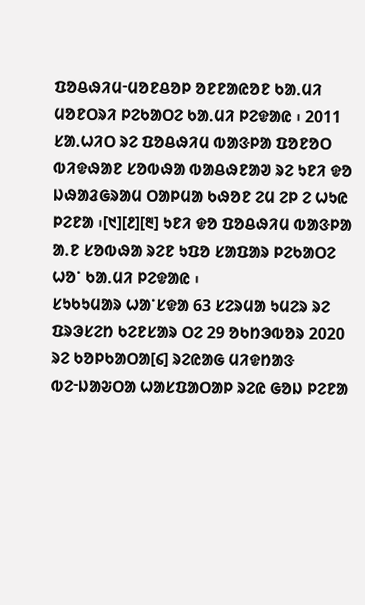ᱯᱚᱪᱷᱤᱢᱼᱢᱚᱱᱪᱚᱞ ᱚᱱᱱᱟᱭᱚᱱ ᱠᱟᱹᱢᱤ ᱢᱚᱱᱛᱨᱤ ᱞᱮᱠᱟᱛᱮ ᱠᱟᱹᱢᱤ ᱞᱮᱫᱟᱭ ᱾ 2011 ᱥᱟᱹᱦᱤᱛ ᱨᱮ ᱯᱚᱪᱷᱤᱢ ᱵᱟᱝᱞᱟ ᱯᱚᱱᱚᱛ ᱵᱤᱫᱷᱟᱱ ᱥᱚᱵᱷᱟ ᱵᱟᱪᱷᱱᱟᱣ ᱨᱮ ᱩᱱᱤ ᱫᱚ ᱡᱷᱟᱲᱜᱨᱟᱢ ᱛᱟᱞᱢᱟ ᱠᱷᱚᱱ ᱮᱢ ᱮᱞ ᱮ ᱦᱩᱭ ᱞᱮᱱᱟ ᱾[᱑][᱒][᱓] ᱩᱱᱤ ᱫᱚ ᱯᱚᱪᱷᱤᱢ ᱵᱟᱝᱞᱟ ᱟᱹᱱ ᱥᱚᱵᱷᱟ ᱨᱮᱱ ᱩᱯᱚ ᱥᱟᱯᱟᱨ ᱞᱮᱠᱟᱛᱮ ᱦᱚᱸ ᱠᱟᱹᱢᱤ ᱞᱮᱫᱟᱭ ᱾
ᱥᱩᱠᱩᱢᱟᱨ ᱦᱟᱸᱥᱫᱟ 63 ᱥᱮᱨᱢᱟ ᱩᱢᱮᱨ ᱨᱮ ᱯᱨᱳᱥᱮᱴ ᱠᱮᱱᱥᱟᱨ ᱛᱮ 29 ᱚᱠᱴᱳᱵᱚᱨ 2020 ᱨᱮ ᱠᱚᱞᱠᱟᱛᱟ[᱔] ᱨᱮᱭᱟᱜ ᱢᱤᱫᱴᱟᱝ ᱵᱮᱼᱡᱟᱶᱛᱟ ᱦᱟᱥᱯᱟᱛᱟᱞ ᱨᱮᱭ ᱜᱚᱡ ᱞᱮᱱᱟ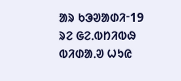ᱟᱨ ᱠᱳᱣᱟᱰᱤᱼ19 ᱨᱮ ᱜᱮᱹᱵᱴᱤᱵᱷ ᱵᱤᱰᱟᱹᱣ ᱦᱩᱭ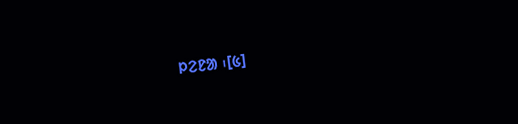ᱞᱮᱱᱟ ᱾[᱕]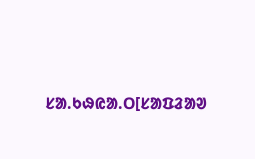ᱥᱟ.ᱠᱷᱭᱟ.ᱛ[ᱥᱟᱯᱲᱟᱣ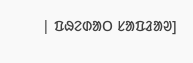| ᱯᱷᱮᱰᱟᱛ ᱥᱟᱯᱲᱟᱣ]